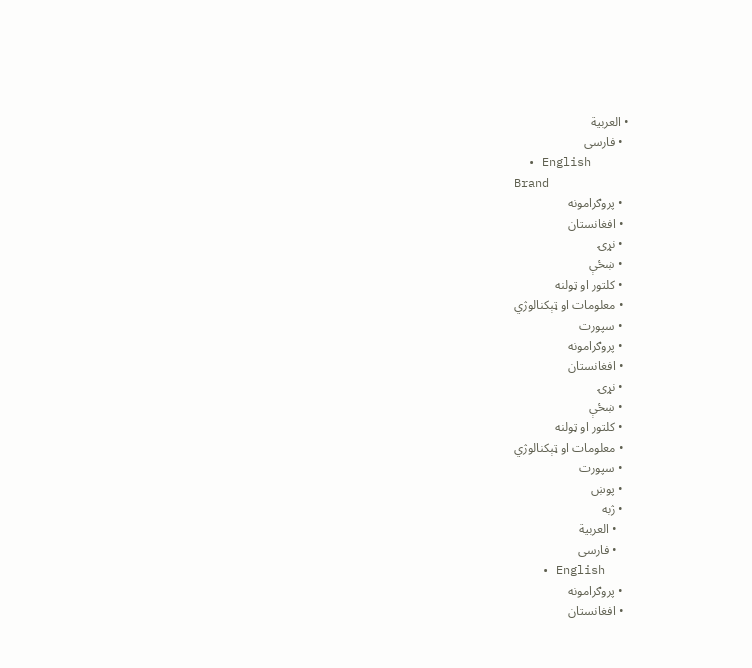• العربية
  • فارسی
  • English
Brand
  • پروګرامونه
  • افغانستان
  • نړۍ
  • ښځې
  • کلتور او ټولنه
  • معلومات او ټېکنالوژي
  • سپورت
  • پروګرامونه
  • افغانستان
  • نړۍ
  • ښځې
  • کلتور او ټولنه
  • معلومات او ټېکنالوژي
  • سپورت
  • پوښ
  • ژبه
    • العربية
    • فارسی
    • English
  • پروګرامونه
  • افغانستان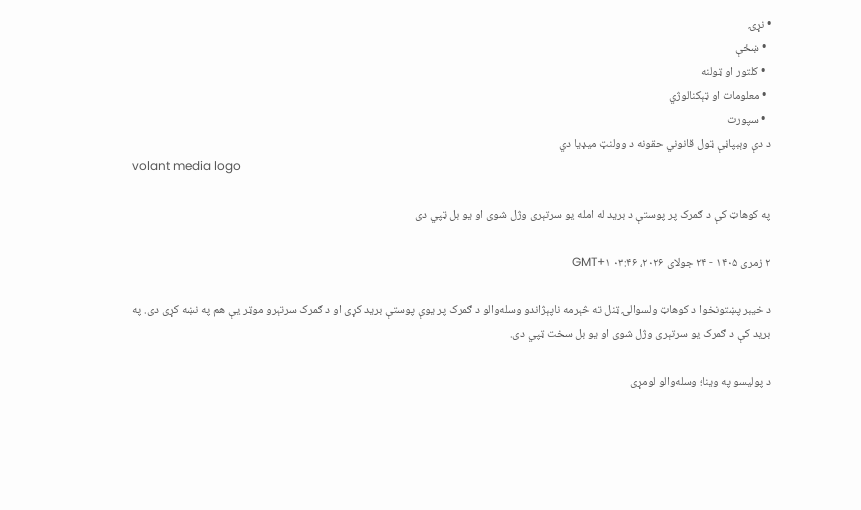• نړۍ
  • ښځې
  • کلتور او ټولنه
  • معلومات او ټېکنالوژي
  • سپورت
د دې وېبپاڼې ټول قانوني حقونه د وولنټ میډیا دي
volant media logo

په کوهاټ کې د ګمرک پر پوستې د برید له امله یو سرتېری وژل شوی او یو بل ټپي دی

۲ زمری ۱۴۰۵ - ۲۴ جولای ۲۰۲۶، ۰۳:۴۶ GMT+۱

د خیبر پښتونخوا د کوهاټ ولسوالۍ ټنل ته څېرمه ناپېژاندو وسله‌والو د ګمرک پر یوې پوستې برید کړی او د ګمرک سرتېرو موټر یې هم په نښه کړی دی. په برید کې د ګمرک یو سرتېری وژل شوی او یو بل سخت ټپي دی.

د پولیسو په وینا؛ وسله‌والو لومړی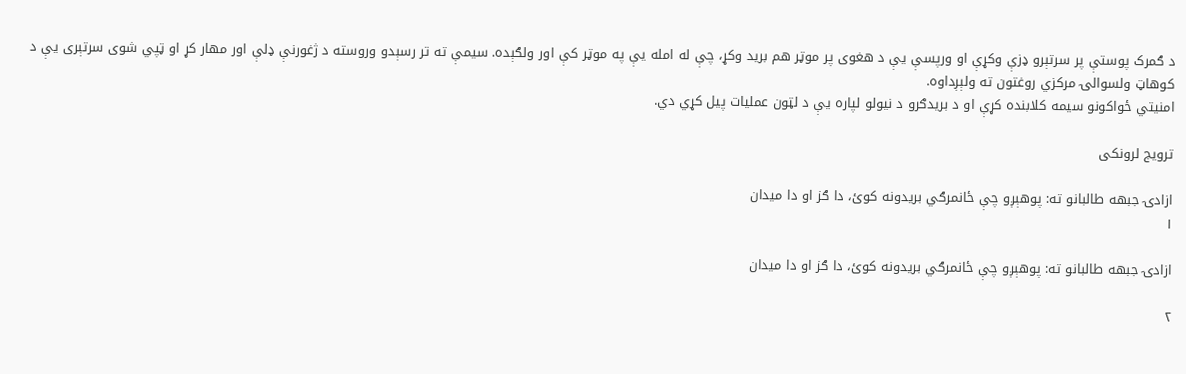د ګمرک پوستې پر سرتېرو ډزې وکړې او ورپسې یې د هغوی پر موټر هم برید وکړ، چې له امله یې په موټر کې اور ولګېده. سیمې ته تر رسېدو وروسته د ژغورنې ډلې اور مهار کړ او ټپي شوی سرتېری یې د کوهاټ ولسوالۍ مرکزي روغتون ته ولېږداوه.
امنیتي ځواکونو سیمه کلابنده کړې او د بریدګرو د نیولو لپاره یې د لټون عملیات پیل کړي دي.

ترویج لرونکی

ازادۍ جبهه طالبانو ته: پوهېږو چې ځانمرګي بریدونه کوئ، دا ګز او دا میدان
۱

ازادۍ جبهه طالبانو ته: پوهېږو چې ځانمرګي بریدونه کوئ، دا ګز او دا میدان

۲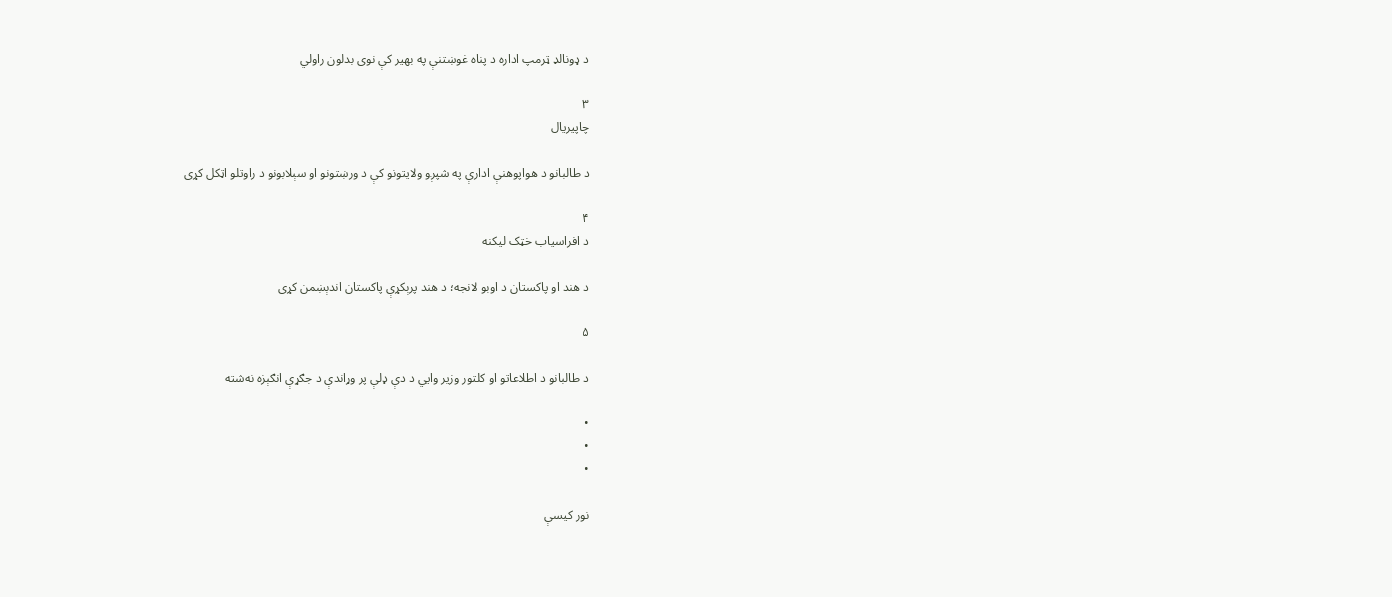د ډونالډ ټرمپ اداره د پناه غوښتنې په بهیر کې نوی بدلون راولي

۳
چاپیریال

د طالبانو د هواپوهنې ادارې په شپږو ولایتونو کې د ورښتونو او سېلابونو د راوتلو اټکل کړی

۴
د افراسیاب خټک لیکنه

د هند او پاکستان د اوبو لانجه؛ د هند پرېکړې پاکستان اندېښمن کړی

۵

د طالبانو د اطلاعاتو او کلتور وزیر وايي د دې ډلې پر وړاندې د جګړې انګېزه نه‌شته

•
•
•

نور کیسې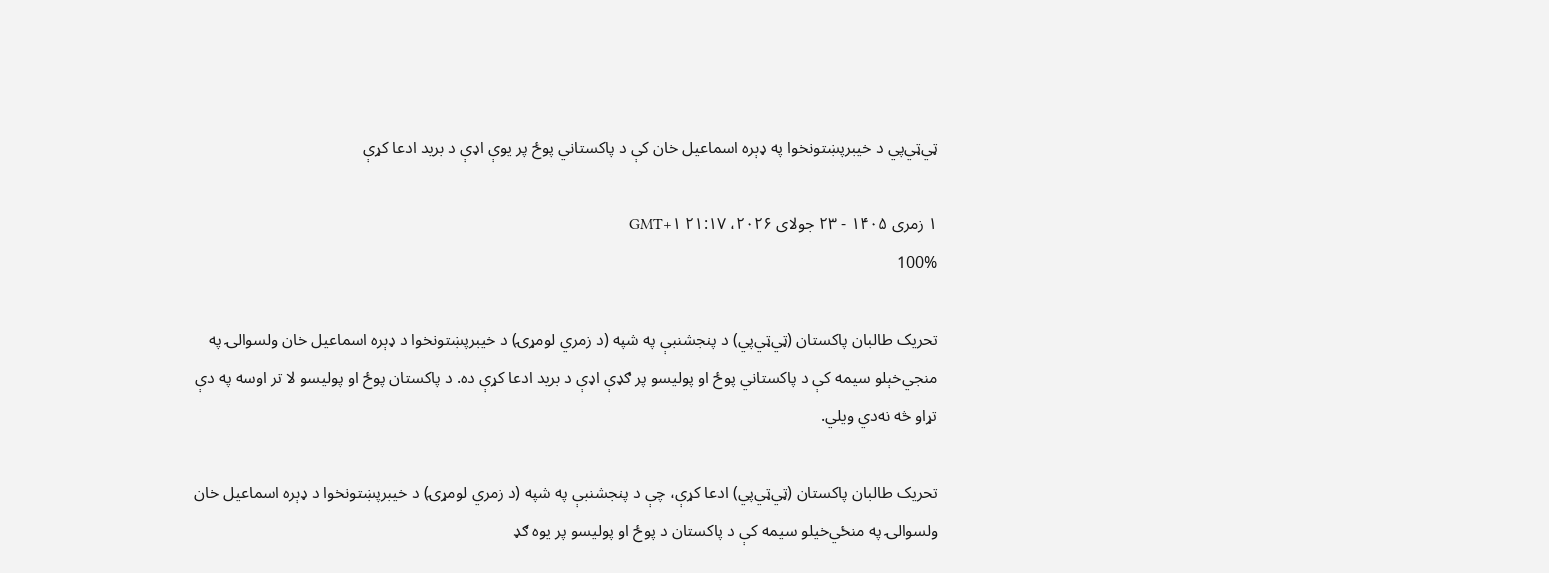ټي‌ټي‌پي د خیبرپښتونخوا په ډېره اسماعیل خان کې د پاکستاني پوځ پر یوې اډې د برید ادعا کړې

۱ زمری ۱۴۰۵ - ۲۳ جولای ۲۰۲۶، ۲۱:۱۷ GMT+۱
100%

تحریک طالبان پاکستان (ټي‌ټي‌پي) د پنجشنبې په شپه (د زمري لومړۍ) د خیبرپښتونخوا د ډېره اسماعیل خان ولسوالۍ په منجي‌خېلو سیمه کې د پاکستاني پوځ او پولیسو پر ګډې اډې د برید ادعا کړې ده. د پاکستان پوځ او پولیسو لا تر اوسه په دې تړاو څه نه‌دي ویلي.

تحریک طالبان پاکستان (ټي‌ټي‌پي) ادعا کړې، چې د پنجشنبې په شپه (د زمري لومړۍ) د خیبرپښتونخوا د ډېره اسماعیل خان ولسوالۍ په منځي‌خيلو سیمه کې د پاکستان د پوځ او پولیسو پر یوه ګډ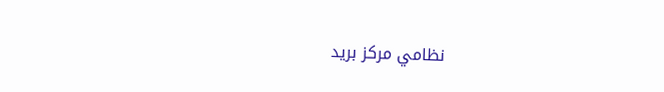نظامي مرکز برید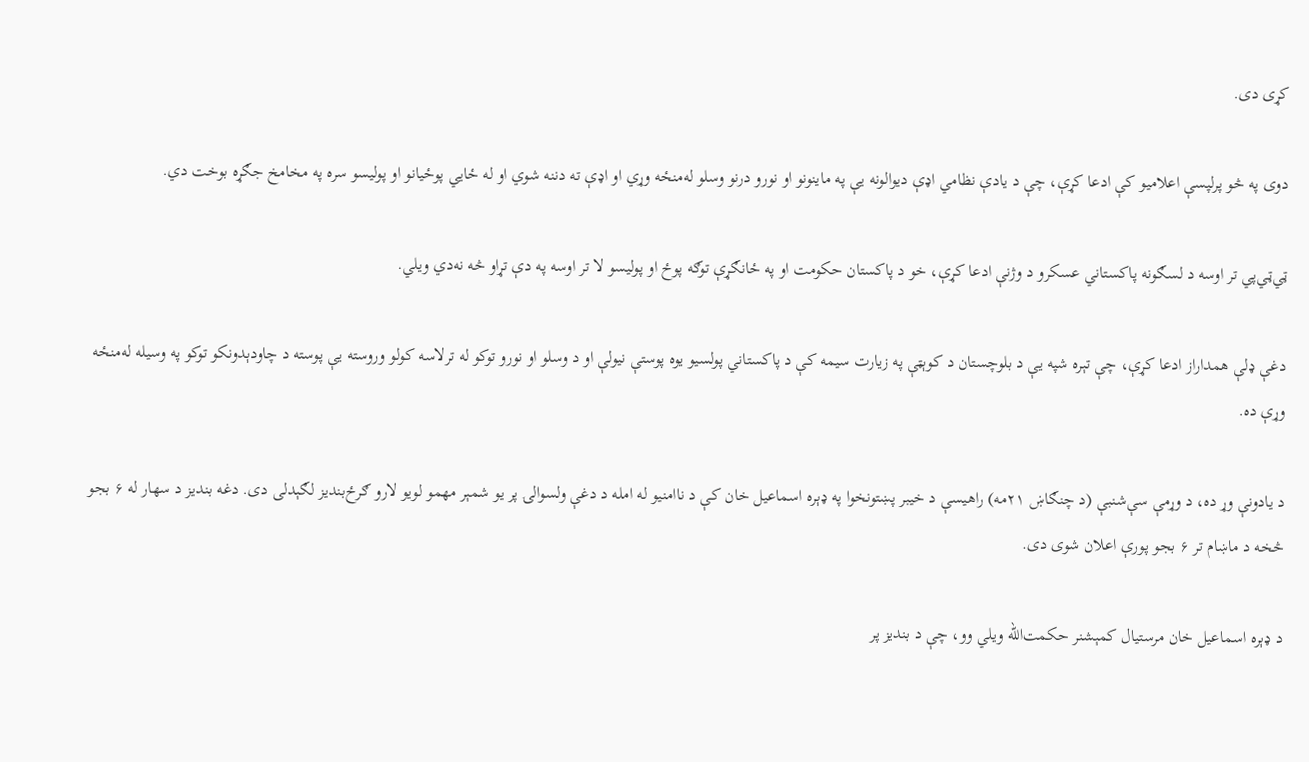کړی دی.

دوی په څو پرلپسې اعلامیو کې ادعا کړې، چې د یادې نظامي اډې دیوالونه یې په ماینونو او نورو درنو وسلو له‌منځه وړي او اډې ته دننه شوي او له ځايي پوځيانو او پولیسو سره په مخامخ جګړه بوخت دي.

ټي‌ټي‌پي تر اوسه د لسګونه پاکستاني عسکرو د وژنې ادعا کړې، خو د پاکستان حکومت او په ځانګړې توګه پوځ او پولیسو لا تر اوسه په دې تړاو څه نه‌دي ویلي.

دغې ډلې همداراز ادعا کړې، چې تېره شپه یې د بلوچستان د کوېټې په زیارت سیمه کې د پاکستاني پولسیو یوه پوستې نیولې او د وسلو او نورو توکو له ترلاسه کولو وروسته یې پوسته د چاودېدونکو توکو په وسیله ‌له‌منځه وړې ده.

د یادونې وړ ده، د وړمې سې‌شنبې (د چنګاښ ۲۱مه) راهیسې د خیبر پښتونخوا په ډېره اسماعیل خان کې د ناامنیو له امله د دغې ولسوالۍ پر یو شمېر مهمو لویو لارو ګرځ‌بندیز لګېدلی دی. دغه بندیز د سهار له ۶ بجو څخه د ماښام تر ۶ بجو پورې اعلان شوی دی.

د ډېره اسماعیل خان مرستیال کمېشنر حکمت‌الله ویلي وو، چې د بندیز پر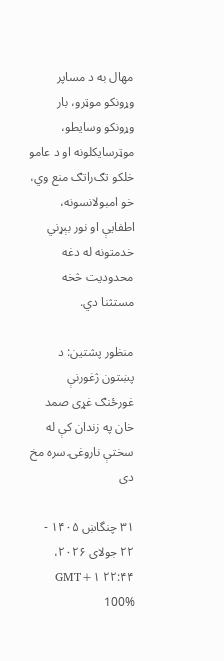مهال به د مساپر وړونکو موټرو، بار وړونکو وسایطو، موټرسایکلونه او د عامو خلکو تګ‌راتګ منع وي، خو امبولانسونه، اطفایې او نور بېړني خدمتونه له دغه محدودیت څخه مستثنا دي.

منظور پشتین: د پښتون ژغورنې غورځنګ غړی صمد خان په زندان کې له سختې ناروغۍ سره مخ دی

۳۱ چنگاښ ۱۴۰۵ - ۲۲ جولای ۲۰۲۶، ۲۲:۴۴ GMT+۱
100%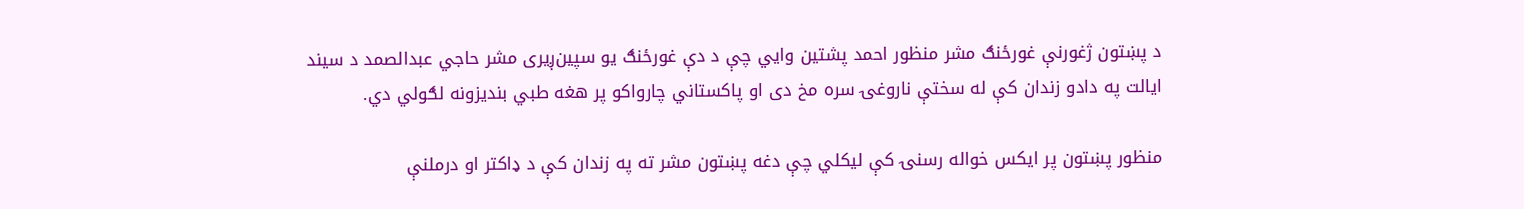د پښتون ژغورنې غورځنګ مشر منظور احمد پشتین وایي چې د دې غورځنګ یو سپین‌ږیری مشر حاجي عبدالصمد د سیند ایالت په دادو زندان کې له سختې ناروغۍ سره مخ دی او پاکستاني چارواکو پر هغه طبي بندیزونه لګولي دي.

منظور پښتون پر ایکس خواله رسنۍ کې لیکلي چې دغه پښتون مشر ته په زندان کې د ډاکتر او درملنې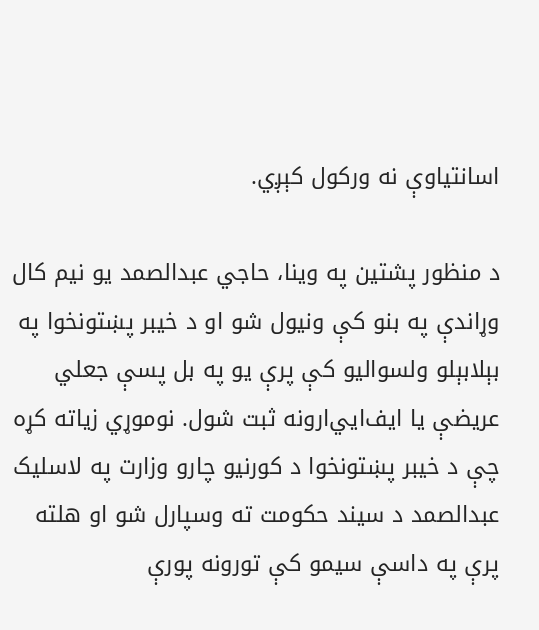اسانتیاوې نه ورکول کېږي.

د منظور پشتین په وینا، حاجي عبدالصمد یو نیم کال وړاندې په بنو کې ونیول شو او د خیبر پښتونخوا په بېلابېلو ولسوالیو کې پرې یو په بل پسې جعلي عریضې یا ایف‌ايي‌ارونه ثبت شول. نوموړي زیاته کړه چې د خیبر پښتونخوا د کورنیو چارو وزارت په لاسلیک عبدالصمد د سیند حکومت ته وسپارل شو او هلته پرې په داسې سیمو کې تورونه پورې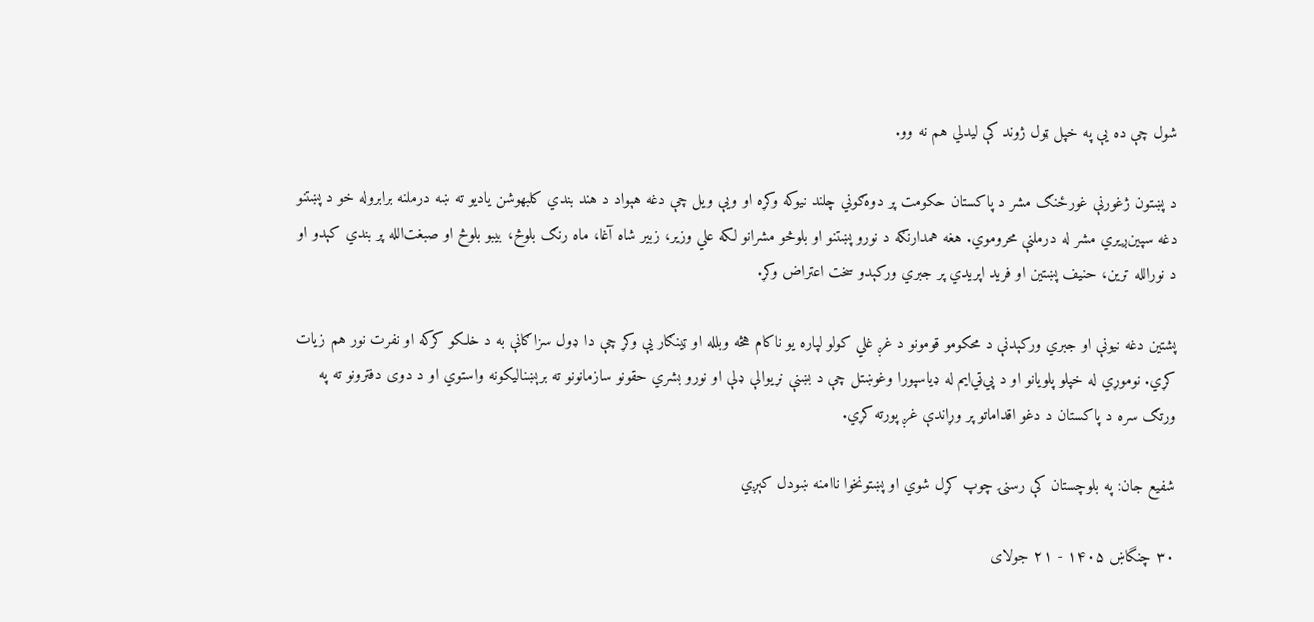شول چې ده یې په خپل ټول ژوند کې لیدلي هم نه وو.

د پښتون ژغورنې غورځنګ مشر د پاکستان حکومت پر دوه‌ګوني چلند نیوکه وکړه او ویې ویل چې دغه هېواد د هند بندي کلبھوشن یادیو ته ښه درملنه برابروله خو د پښتنو دغه سپین‌ږیري مشر له درملنې محروموي. هغه همدارنګه د نورو پښتنو او بلوڅو مشرانو لکه علي وزیر، زبیر شاه آغا، ماه رنګ بلوڅ، بیبو بلوڅ او صبغت‌الله پر بندي کېدو او د نورالله ترین، حنیف پښتین او فرید اپریدي پر جبري ورکېدو سخت اعتراض وکړ.

پشتین دغه نیونې او جبري ورکېدنې د محکومو قومونو د غږ غلي کولو لپاره یو ناکام هڅه وبلله او ټینګار یې وکړ چې دا ډول سزاګانې به د خلکو کرکه او نفرت نور هم زیات کړي. نوموړي له خپلو پلویانو او د پي‌ټي‌ایم له ډیاسپورا وغوښتل چې د بښنې نړیوالې ډلې او نورو بشري حقونو سازمانونو ته برېښنالیکونه واستوي او د دوی دفترونو ته په ورتګ سره د پاکستان د دغو اقداماتو پر وړاندې غږ پورته کړي.

شفیع جان: په بلوچستان کې رسنۍ چوپ کړل شوي او پښتونخوا ناامنه ښودل کېږي

۳۰ چنگاښ ۱۴۰۵ - ۲۱ جولای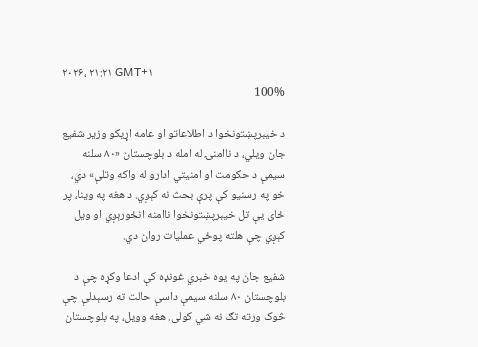۲۰۲۶، ۲۱:۲۱ GMT+۱
100%

د خيبرپښتونخوا د اطلاعاتو او عامه اړيکو وزير شفیع جان ويلي، د ناامنۍ له امله د بلوچستان «۸۰ سلنه سيمې د حکومت او امنيتي ادارو له واکه وتلې» دي، خو په رسنيو کې پرې بحث نه کېږي. د هغه په وينا، پر ځای یې تل خيبرپښتونخوا ناامنه انځورېږي او ويل کېږي چې هلته پوځي عمليات روان دي.

شفیع جان په يوه خبري غونډه کې ادعا وکړه چې د بلوچستان ۸۰ سلنه سيمې داسې حالت ته رسېدلې چې څوک ورته تګ نه شي کولی. هغه وويل، په بلوچستان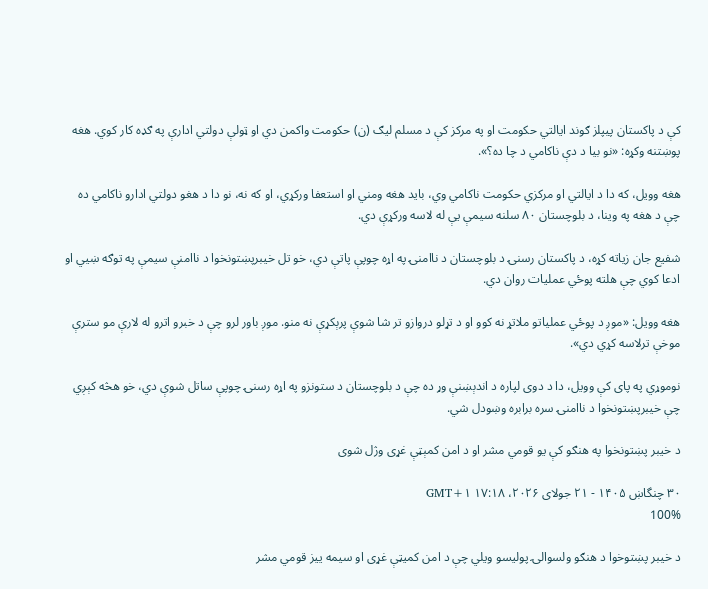کې د پاکستان پيپلز ګوند ايالتي حکومت او په مرکز کې د مسلم ليګ (ن) حکومت واکمن دي او ټولې دولتي ادارې په ګډه کار کوي. هغه پوښتنه وکړه: «نو بيا د دې ناکامي د چا ده؟».

هغه وويل، که دا د ايالتي او مرکزي حکومت ناکامي وي، بايد هغه ومني او استعفا ورکړي، او که نه، نو دا د هغو دولتي ادارو ناکامي ده چې د هغه په وينا، د بلوچستان ۸۰ سلنه سيمې يې له لاسه ورکړې دي.

شفیع جان زياته کړه، د پاکستان رسنۍ د بلوچستان د ناامنۍ په اړه چوپې پاتې دي، خو تل خيبرپښتونخوا د ناامنې سيمې په توګه ښيي او ادعا کوي چې هلته پوځي عمليات روان دي.

هغه وويل: «موږ د پوځي عملياتو ملاتړ نه کوو او د تړلو دروازو تر شا شوې پرېکړې نه منو. موږ باور لرو چې د خبرو اترو له لارې مو سترې موخې ترلاسه کړي دي».

نوموړي په پای کې وويل، دا د دوی لپاره د اندېښنې وړ ده چې د بلوچستان د ستونزو په اړه رسنۍ چوپې ساتل شوې دي، خو هڅه کېږي چې خيبرپښتونخوا د ناامنۍ سره برابره وښودل شي.

د خیبر پښتونخوا په هنګو کې یو قومي مشر او د امن کمېټې غړی وژل شوی

۳۰ چنگاښ ۱۴۰۵ - ۲۱ جولای ۲۰۲۶، ۱۷:۱۸ GMT+۱
100%

د خیبر پښتوخوا د هنګو ولسوالۍ پولیسو ویلي چې د امن کمیټې غړی او سیمه ییز قومي مشر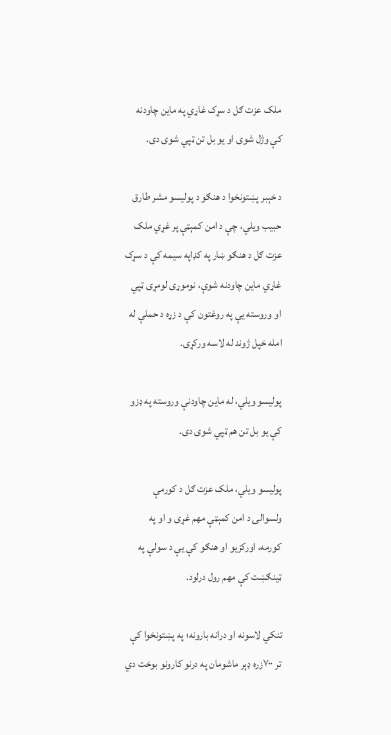ملک عزت ګل د سړک غاړي په ماین چاودنه کې وژل شوی او یو بل تن ټپي شوی دی.

د خېبر پښتونخوا د هنګو د پولیسو مشر طارق حبیب ویلي، چې د امن کمېټې پر غړي ملک عزت ګل د هنګو ښار په کډاپه سیمه کې د سړک غاړي ماین چاودنه شوې، نوموړی لومړی ټپي او وروسته یې په روغتون کې د زړه د حملې له امله خپل ژوند له لاسه ورکړی.

پولیسو ویلي، له ماین چاودنې وروسته په ډزو کې یو بل تن هم ټپي شوی دی.

پولیسو ویلي، ملک عزت ګل د کورمې ولسوالۍ د امن کمېټې مهم غړی و او په کورمه، اورکزیو او هنګو کې یې د سولې په ټینګښت کې مهم رول درلود.

تنکي لاسونه او درانه بارونه؛ په پښتونخوا کې تر ۷۰۰زره ډېر ماشومان په درنو کارونو بوخت دي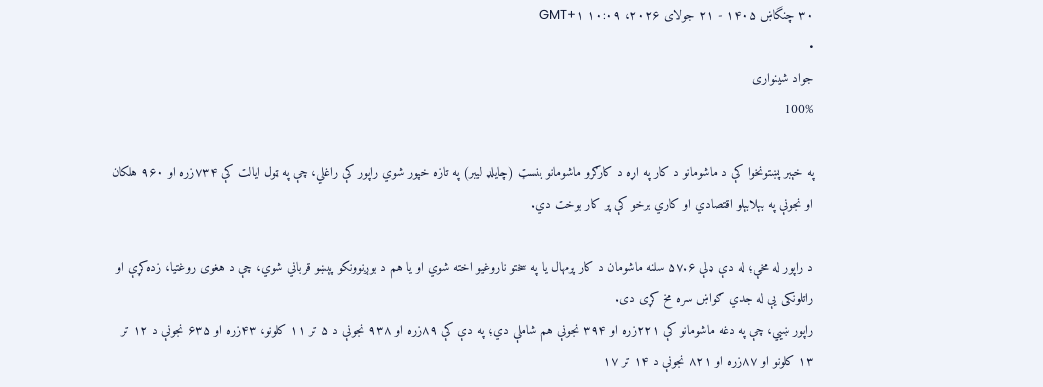۳۰ چنگاښ ۱۴۰۵ - ۲۱ جولای ۲۰۲۶، ۱۰:۰۹ GMT+۱
•
جواد شينواری
100%

په خېبر پښتونخوا کې د ماشومانو د کار په اړه د کارګرو ماشومانو بنسټ (چایلډ لیبر) په تازه خپور شوي راپور کې راغلي، چې په ټول ایالت کې ۷۳۴زره او ۹۶۰ هلکان او نجونې په بېلابېلو اقتصادي او کاري برخو کې پر کار بوخت دي.

د راپور له مخې؛ له دې ډلې ۵۷.۶ سلنه ماشومان د کار پرمهال يا په سختو ناروغيو اخته شوي او يا هم د بوږنوونکو پېښو قرباني شوي، چې د هغوی روغتيا، زده‌کړې او راتلونکی یې له جدي ګواښ سره مخ کړی دی.
راپور ښيي، چې په دغه ماشومانو کې ۲۲۱زره او ۳۹۴ نجونې هم شاملې دي؛ په دې کې ۸۹زره او ۹۳۸ نجونې د ۵ تر ۱۱ کلونو، ۴۳زره او ۶۳۵ نجونې د ۱۲ تر ۱۳ کلونو او ۸۷زره او ۸۲۱ نجونې د ۱۴ تر ۱۷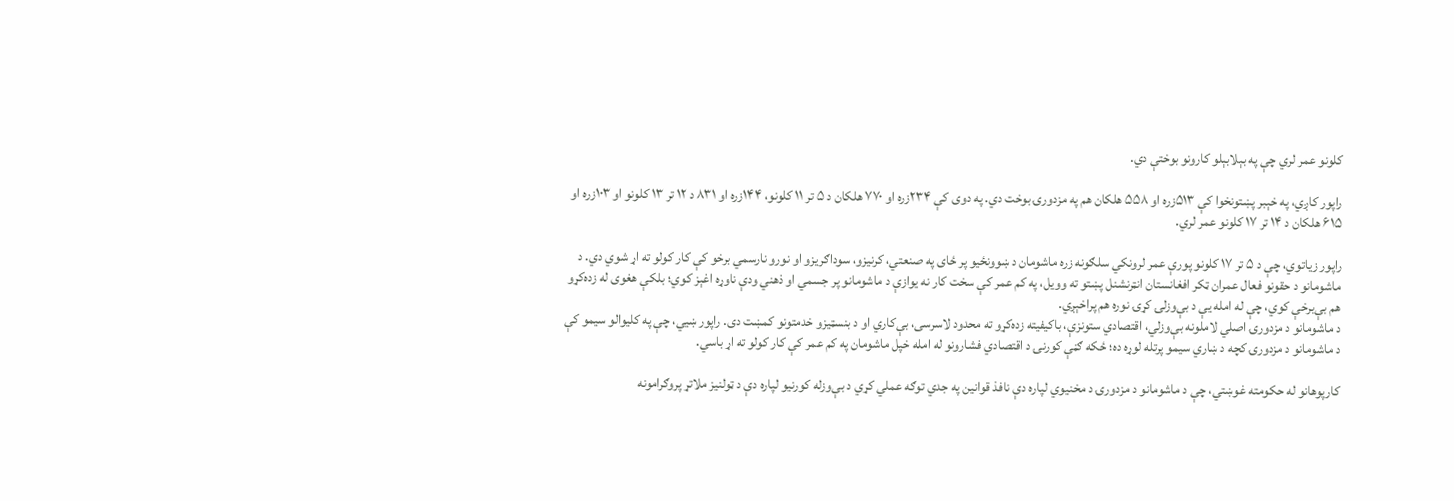کلونو عمر لري چې په بېلابېلو کارونو بوختې دي.

راپور کاږي، په خېبر پښتونخوا کې ۵۱۳زره او ۵۵۸ هلکان هم په مزدورۍ بوخت دي. په دوی کې ۲۳۴زره او ۷۷۰ هلکان د ۵ تر ۱۱ کلونو، ۱۴۴زره او ۸۳۱ د ۱۲ تر ۱۳ کلونو او ۱۰۳زره او ۶۱۵ هلکان د ۱۴ تر ۱۷ کلونو عمر لري.

راپور زياتوي، چې د ۵ تر ۱۷ کلونو پورې عمر لرونکي سلګونه زره ماشومان د ښوونځيو پر ځای په صنعتي، کرنيزو، سوداګريزو او نورو نارسمي برخو کې کار کولو ته اړ شوي دي. د ماشومانو د حقونو فعال عمران ټکر افغانستان انټرنشنل پښتو ته وویل، په کم عمر کې سخت کار نه يوازې د ماشومانو پر جسمي او ذهني ودې ناوړه اغېز کوي؛ بلکې هغوی له زده‌کړو هم بې‌برخې کوي، چې له امله يې د بې‌وزلۍ کړۍ نوره هم پراخېږي.
د ماشومانو د مزدورۍ اصلي لاملونه بې‌وزلي، اقتصادي ستونزې، باکيفيته زده‌کړو ته محدود لاسرسی، بې‌کاري او د بنسټيزو خدمتونو کمښت دی. راپور ښیي، چې په کليوالو سيمو کې د ماشومانو د مزدورۍ کچه د ښاري سيمو پرتله لوړه ده؛ ځکه ګڼې کورنۍ د اقتصادي فشارونو له امله خپل ماشومان په کم عمر کې کار کولو ته اړ باسي.

کارپوهانو له حکومته غوښتي، چې د ماشومانو د مزدورۍ د مخنيوي لپاره دې نافذ قوانين په جدي توګه عملي کړي د بې‌وزله کورنيو لپاره دې د ټولنيز ملاتړ پروګرامونه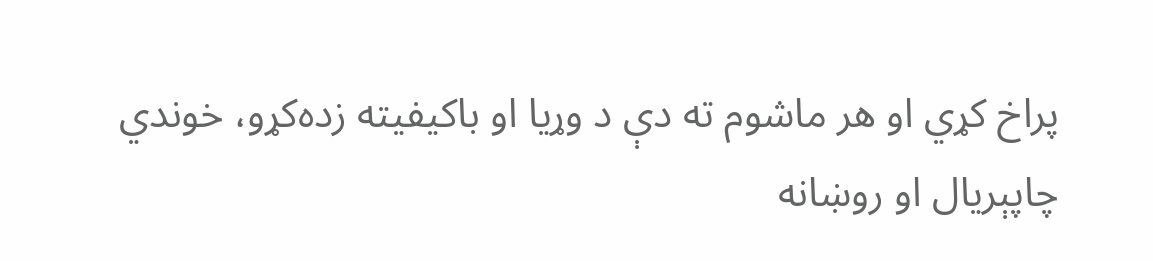پراخ کړي او هر ماشوم ته دې د وړيا او باکيفيته زده‌کړو، خوندي چاپېريال او روښانه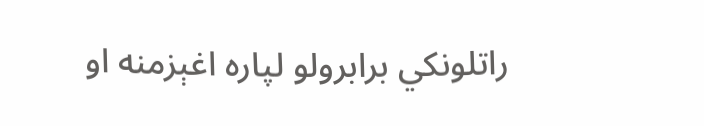راتلونکي برابرولو لپاره اغېزمنه او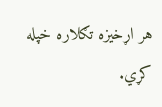هر اړخيزه تګلاره خپله کړي.